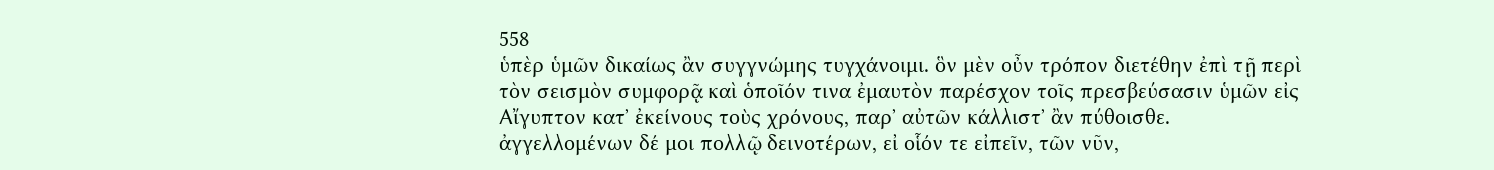558
ὑπὲρ ὑμῶν δικαίως ἂν συγγνώμης τυγχάνοιμι. ὃν μὲν οὖν τρόπον διετέθην ἐπὶ τῇ περὶ τὸν σεισμὸν συμφορᾷ καὶ ὁποῖόν τινα ἐμαυτὸν παρέσχον τοῖς πρεσβεύσασιν ὑμῶν εἰς Αἴγυπτον κατʼ ἐκείνους τοὺς χρόνους, παρʼ αὐτῶν κάλλιστʼ ἂν πύθοισθε. ἀγγελλομένων δέ μοι πολλῷ δεινοτέρων, εἰ οἷόν τε εἰπεῖν, τῶν νῦν,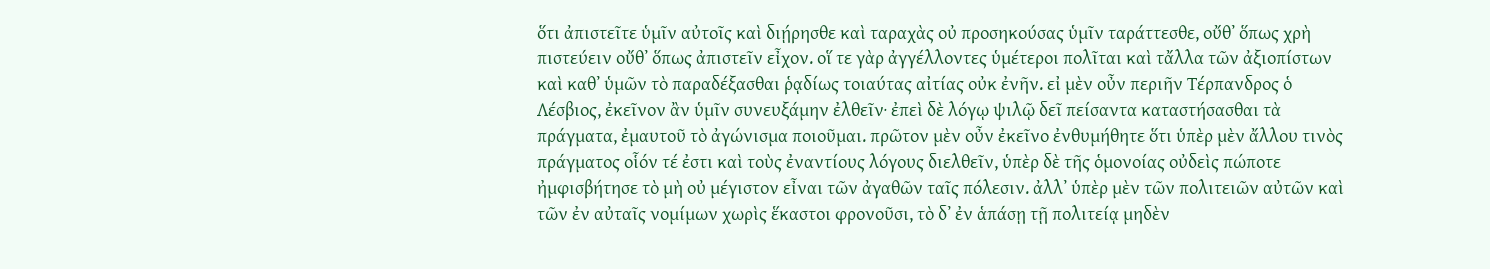ὅτι ἀπιστεῖτε ὑμῖν αὐτοῖς καὶ διῄρησθε καὶ ταραχὰς οὐ προσηκούσας ὑμῖν ταράττεσθε, οὔθʼ ὅπως χρὴ πιστεύειν οὔθʼ ὅπως ἀπιστεῖν εἶχον. οἵ τε γὰρ ἀγγέλλοντες ὑμέτεροι πολῖται καὶ τἄλλα τῶν ἀξιοπίστων καὶ καθʼ ὑμῶν τὸ παραδέξασθαι ῥᾳδίως τοιαύτας αἰτίας οὐκ ἐνῆν. εἰ μὲν οὖν περιῆν Τέρπανδρος ὁ Λέσβιος, ἐκεῖνον ἂν ὑμῖν συνευξάμην ἐλθεῖν· ἐπεὶ δὲ λόγῳ ψιλῷ δεῖ πείσαντα καταστήσασθαι τὰ πράγματα, ἐμαυτοῦ τὸ ἀγώνισμα ποιοῦμαι. πρῶτον μὲν οὖν ἐκεῖνο ἐνθυμήθητε ὅτι ὑπὲρ μὲν ἄλλου τινὸς πράγματος οἷόν τέ ἐστι καὶ τοὺς ἐναντίους λόγους διελθεῖν, ὑπὲρ δὲ τῆς ὁμονοίας οὐδεὶς πώποτε ἠμφισβήτησε τὸ μὴ οὐ μέγιστον εἶναι τῶν ἀγαθῶν ταῖς πόλεσιν. ἀλλʼ ὑπὲρ μὲν τῶν πολιτειῶν αὐτῶν καὶ τῶν ἐν αὐταῖς νομίμων χωρὶς ἕκαστοι φρονοῦσι, τὸ δʼ ἐν ἁπάσῃ τῇ πολιτείᾳ μηδὲν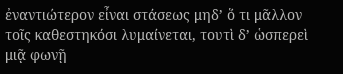ἐναντιώτερον εἶναι στάσεως μηδʼ ὅ τι μᾶλλον τοῖς καθεστηκόσι λυμαίνεται, τουτὶ δʼ ὡσπερεὶ μιᾷ φωνῇ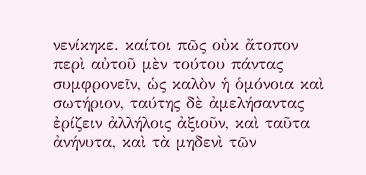νενίκηκε. καίτοι πῶς οὐκ ἄτοπον περὶ αὐτοῦ μὲν τούτου πάντας συμφρονεῖν, ὡς καλὸν ἡ ὁμόνοια καὶ σωτήριον, ταύτης δὲ ἀμελήσαντας ἐρίζειν ἀλλήλοις ἀξιοῦν, καὶ ταῦτα ἀνήνυτα, καὶ τὰ μηδενὶ τῶν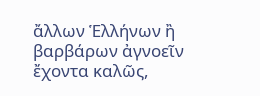ἄλλων Ἑλλήνων ἢ βαρβάρων ἀγνοεῖν ἔχοντα καλῶς,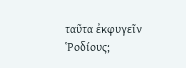ταῦτα ἐκφυγεῖν Ῥοδίους;